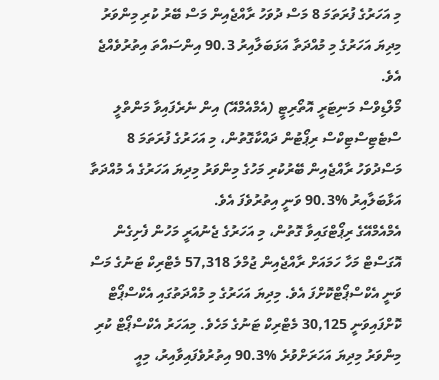މި އަހަރުގެ ފުރަތަމަ 8 މަސް ދުވަހު ރާއްޖެއިން މަސް ބޭރު ކުރި މިންވަރު މިދިޔަ އަހަރުގެ މި މުއްދަތާ އަޅަބަލާއިރު 90.3 އިންސައްތަ އިތުރުވެއްޖެ އެވެ.
މޯލްޑިވްސް މަނިޓަރީ އޮތޯރިޓީ (އެމްއެމްއޭ) އިން ނެރެފައިވާ މަންތްލީ ސްޓެޓިސްޓިކްސް ރިޕޯޓުން ދައްކާގޮތުން، މި އަހަރުގެ ފުރަތަމަ 8 މަސްދުވަހު ރާއްޖެއިން ބޭރުކުރި މަހުގެ މިންވަރު މިދިޔަ އަހަރުގެ އެ މުއްދަތާ އަޅާބަލާއިރު %90.3 ވަނީ އިތުރުވެފަ އެވެ.
އެމްއެމްއޭގެ ރިޕޯޓްގައިވާ ގޮތުން، މި އަހަރުގެ ޖެނުއަރީ މަހުން ފެށިގެން އޮގަސްޓް މަހާ ހަމައަށް ރާއްޖެއިން ޖުމްލަ 57,318 މެޓްރިކް ޓަނުގެ މަސް ވަނީ އެކްސްޕޯޓްކޮށްފަ އެވެ. މިދިޔަ އަހަރުގެ މި މުއްދަތުގައި އެކްސްޕޯޓް ކޮށްފައިވަނީ 30,125 މެޓްރިކް ޓަނުގެ މަހެވެ. މިއަހަރު އެކްސްޕޯޓް ކުރި މިންވަރު މިދިޔަ އަހަރަށްވުރެ %90.3 އިތުރުވެފައިވާއިރު، މިއީ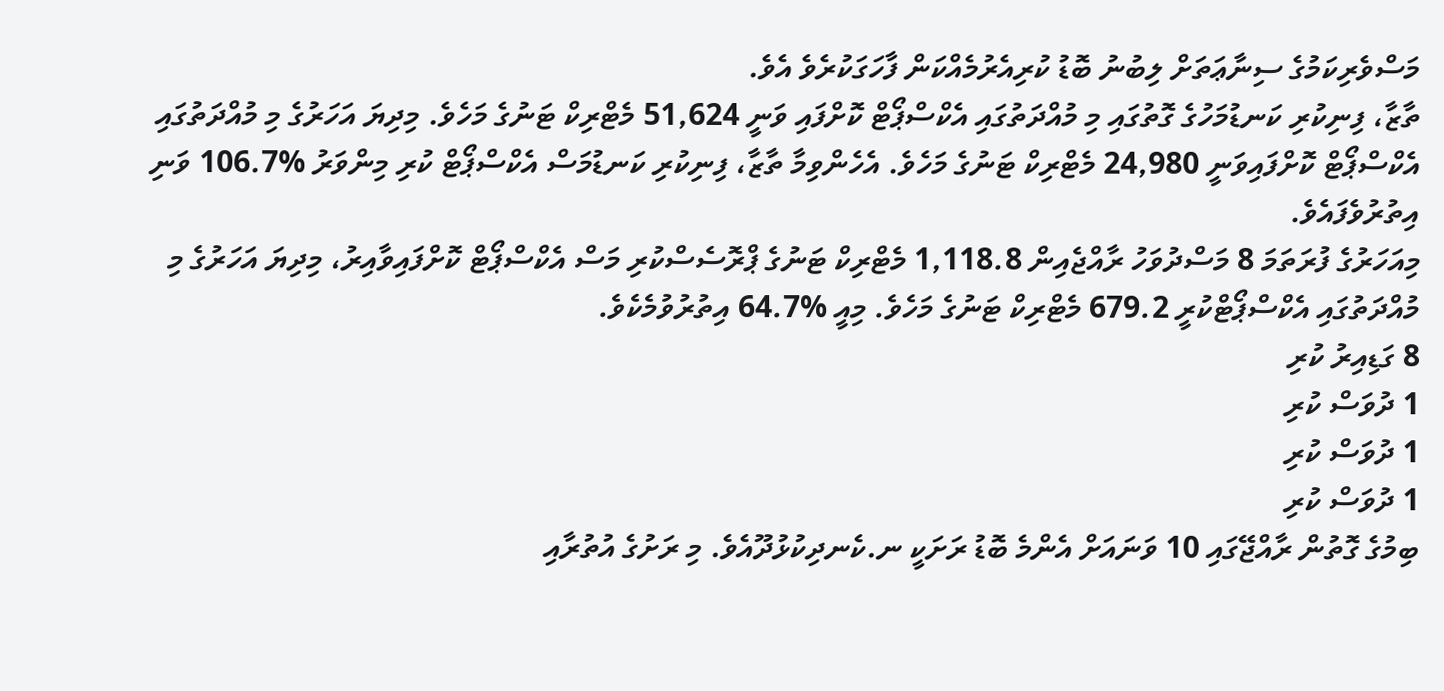މަސްވެރިކަމުގެ ސިނާޢަތަށް ލިބުނު ބޮޑު ކުރިއެރުމެއްކަން ފާހަގަކުރެވެ އެވެ.
ތާޒާ، ފިނިކުރި ކަނޑުމަހުގެ ގޮތުގައި މި މުއްދަތުގައި އެކްސްޕޯޓް ކޮށްފައި ވަނީ 51,624 މެޓްރިކް ޓަނުގެ މަހެވެ. މިދިޔަ އަހަރުގެ މި މުއްދަތުގައި އެކްސްޕޯޓް ކޮށްފައިވަނީ 24,980 މެޓްރިކް ޓަނުގެ މަހެވެ. އެހެންވިމާ ތާޒާ، ފިނިކުރި ކަނޑުމަސް އެކްސްޕޯޓް ކުރި މިންވަރު %106.7 ވަނި އިތުރުވެފައެވެ.
މިއަހަރުގެ ފުރަތަމަ 8 މަސްދުވަހު ރާއްޖެއިން 1,118.8 މެޓްރިކް ޓަނުގެ ޕްރޮސެސްކުރި މަސް އެކްސްޕޯޓް ކޮށްފައިވާއިރު، މިދިޔަ އަހަރުގެ މި މުއްދަތުގައި އެކްސްޕޯޓްކުރީ 679.2 މެޓްރިކް ޓަނުގެ މަހެވެ. މިއީ %64.7 އިތުރުވުމެކެވެ.
8 ގަޑިއިރު ކުރި
1 ދުވަސް ކުރި
1 ދުވަސް ކުރި
1 ދުވަސް ކުރި
ބިމުގެ ގޮތުން ރާއްޖޭގައި 10 ވަނައަށް އެންމެ ބޮޑު ރަށަކީ ނ.ކެނދިކުޅުދޫއެވެ. މި ރަށުގެ އުތުރާއި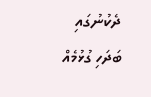ދެކުނުގައި ބަދަހި ގުޅުމެއް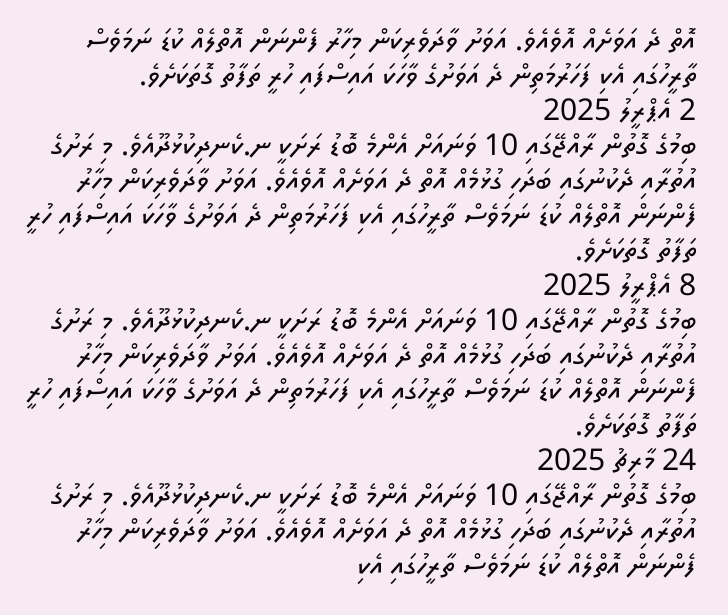އޮތް ދެ އަވަށެއް އޮވެއެވެ. އަވަށު ވާދަވެރިކަން މިހާރު ފެންނަން އޮތްލެއް ކުޑަ ނަމަވެސް ތާރީހުގައި އެކި ފަހަރުމަތިން ދެ އަވަށުގެ ވާހަކަ އައިސްފައި ހުރީ ތަފާތު ގޮތަކަށެވެ.
2 އެޕްރީލު 2025
ބިމުގެ ގޮތުން ރާއްޖޭގައި 10 ވަނައަށް އެންމެ ބޮޑު ރަށަކީ ނ.ކެނދިކުޅުދޫއެވެ. މި ރަށުގެ އުތުރާއި ދެކުނުގައި ބަދަހި ގުޅުމެއް އޮތް ދެ އަވަށެއް އޮވެއެވެ. އަވަށު ވާދަވެރިކަން މިހާރު ފެންނަން އޮތްލެއް ކުޑަ ނަމަވެސް ތާރީހުގައި އެކި ފަހަރުމަތިން ދެ އަވަށުގެ ވާހަކަ އައިސްފައި ހުރީ ތަފާތު ގޮތަކަށެވެ.
8 އެޕްރީލު 2025
ބިމުގެ ގޮތުން ރާއްޖޭގައި 10 ވަނައަށް އެންމެ ބޮޑު ރަށަކީ ނ.ކެނދިކުޅުދޫއެވެ. މި ރަށުގެ އުތުރާއި ދެކުނުގައި ބަދަހި ގުޅުމެއް އޮތް ދެ އަވަށެއް އޮވެއެވެ. އަވަށު ވާދަވެރިކަން މިހާރު ފެންނަން އޮތްލެއް ކުޑަ ނަމަވެސް ތާރީހުގައި އެކި ފަހަރުމަތިން ދެ އަވަށުގެ ވާހަކަ އައިސްފައި ހުރީ ތަފާތު ގޮތަކަށެވެ.
24 މާރިޗު 2025
ބިމުގެ ގޮތުން ރާއްޖޭގައި 10 ވަނައަށް އެންމެ ބޮޑު ރަށަކީ ނ.ކެނދިކުޅުދޫއެވެ. މި ރަށުގެ އުތުރާއި ދެކުނުގައި ބަދަހި ގުޅުމެއް އޮތް ދެ އަވަށެއް އޮވެއެވެ. އަވަށު ވާދަވެރިކަން މިހާރު ފެންނަން އޮތްލެއް ކުޑަ ނަމަވެސް ތާރީހުގައި އެކި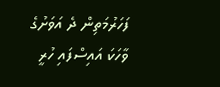ފަހަރުމަތިން ދެ އަވަށުގެ ވާހަކަ އައިސްފައި ހުރީ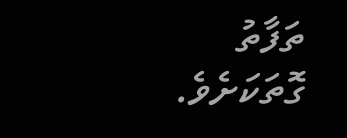ތަފާތު ގޮތަކަށެވެ.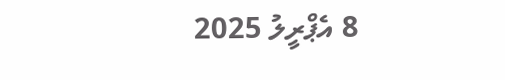8 އެޕްރީލު 2025